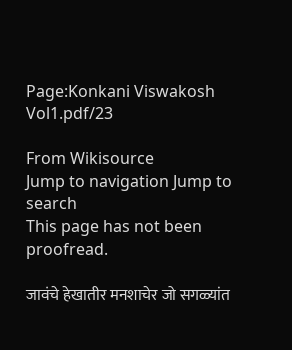Page:Konkani Viswakosh Vol1.pdf/23

From Wikisource
Jump to navigation Jump to search
This page has not been proofread.

जावंचे हेखातीर मनशाचेर जो सगळ्यांत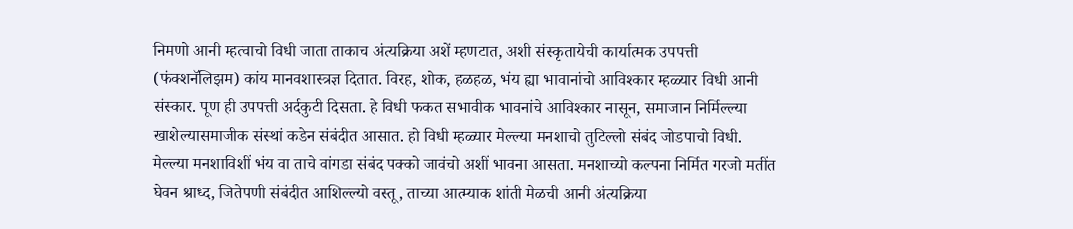निमणो आनी म्हत्वाचो विधी जाता ताकाच अंत्यक्रिया अशें म्हणटात, अशी संस्कृतायेची कार्यात्मक उपपत्ती (फंक्शनॅलिझम) कांय मानवशास्त्रज्ञ दितात. विरह, शोक, हळहळ, भंय ह्या भावानांचो आविश्कार म्हळ्यार विधी आनी संस्कार. पूण ही उपपत्ती अर्दकुटी दिसता. हे विधी फकत सभावीक भावनांचे आविश्कार नासून, समाजान निर्मिल्ल्या खाशेल्यासमाजीक संस्थां कडेन संबंदीत आसात. हो विधी म्हळ्यार मेल्ल्या मनशाचो तुटिल्लो संबंद जोडपाचो विधी. मेल्ल्या मनशाविशीं भंय वा ताचे वांगडा संबंद पक्को जावंचो अशीं भावना आसता. मनशाच्यो कल्पना निर्मित गरजो मतींत घेवन श्राध्द, जितेपणी संबंदीत आशिल्ल्यो वस्तू, ताच्या आत्म्याक शांती मेळची आनी अंत्यक्रिया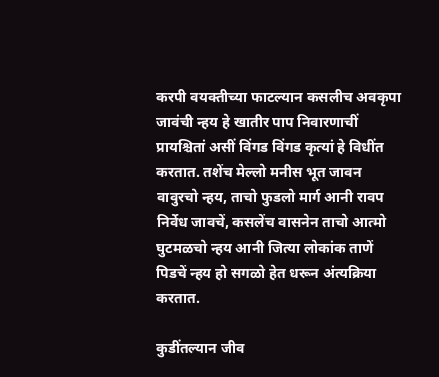करपी वयक्तीच्या फाटल्यान कसलीच अवकृपा जावंची न्हय हे खातीर पाप निवारणाचीं प्रायश्चितां असीं विंगड विंगड कृत्यां हे विधींत करतात. तशेंच मेल्लो मनीस भूत जावन वावुरचो न्हय, ताचो फुडलो मार्ग आनी रावप निर्वेध जावचें, कसलेंच वासनेन ताचो आत्मो घुटमळचो न्हय आनी जित्या लोकांक ताणें पिडचें न्हय हो सगळो हेत धरून अंत्यक्रिया करतात.

कुडींतल्यान जीव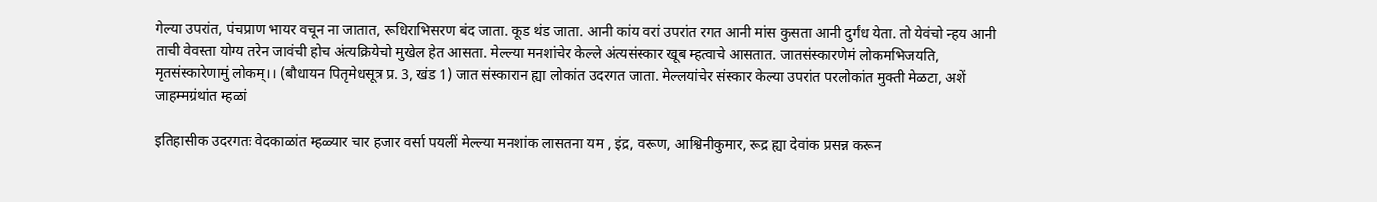गेल्या उपरांत, पंचप्राण भायर वचून ना जातात, रूधिराभिसरण बंद जाता. कूड थंड जाता. आनी कांय वरां उपरांत रगत आनी मांस कुसता आनी दुर्गंध येता. तो येवंचो न्हय आनी ताची वेवस्ता योग्य तरेन जावंची होच अंत्यक्रियेचो मुखेल हेत आसता. मेल्ल्या मनशांचेर केल्ले अंत्यसंस्कार खूब म्हत्वाचे आसतात. जातसंस्कारणेमं लोकमभिजयति, मृतसंस्कारेणामुं लोकम्।। (बौधायन पितृमेधसूत्र प्र. 3, खंड 1) जात संस्कारान ह्या लोकांत उदरगत जाता. मेल्लयांचेर संस्कार केल्या उपरांत परलोकांत मुक्ती मेळटा, अशें जाहम्मग्रंथांत म्हळां

इतिहासीक उदरगतः वेदकाळांत म्हळ्यार चार हजार वर्सा पयलीं मेल्ल्या मनशांक लासतना यम , इंद्र, वरूण, आश्विनीकुमार, रूद्र ह्या देवांक प्रसन्न करून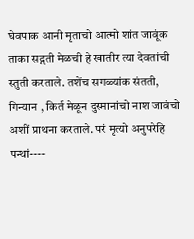घेवपाक आनी मृताचो आत्मो शांत जावूंक ताका सद्गती मेळची हे खातीर त्या देवतांची स्तुती करताले. तशेंच सगळ्यांक संतती, गिन्यान , किर्त मेळून दुस्मानांचो नाश जावंचो अशीं प्राथना करताले. परं मृत्यो अनुपरेहि पन्थां----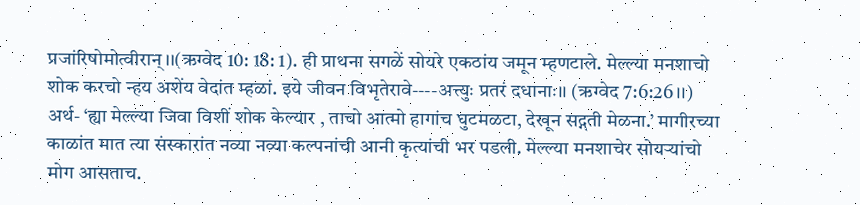प्रजांरिषोमोत्वीरान्।।(ऋग्वेद 10: 18: 1). ही प्राथना सगळें सोयरे एकठांय जमून म्हणटाले. मेल्ल्या मनशाचो शोक करचो न्हय अशेंय वेदांत म्हळां. इये जीवन विभृतेरावे----अत्त्युः प्रतरं दधानाः।। (ऋग्वेद 7:6:26।।) अर्थ- ‘ह्या मेल्ल्या जिवा विशीं शोक केल्यार , ताचो आत्मो हागांच घुटमळटा, देखून सद्गती मेळना.’ मागीरच्या काळांत मात त्या संस्कारांत नव्या नव्या कल्पनांची आनी कृत्यांची भर पडली. मेल्ल्या मनशाचेर सोयऱ्यांचो मोग आसताच.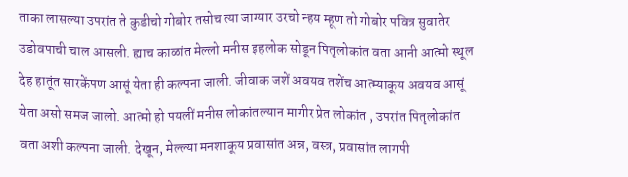ताका लासल्या उपरांत ते कुडीचो गोबोर तसोच त्या जाग्यार उरचो न्हय म्हूण तो गोबोर पवित्र सुवातेर उडोवपाची चाल आसली. ह्याच काळांत मेल्लो मनीस इहलोक सोडून पितृलोकांत वता आनी आत्मो स्थूल देह हातूंत सारकेंपण आसूं येता ही कल्पना जाली. जीवाक जशें अवयव तशेंच आत्म्याकूय अवयव आसूं येता असो समज जालो. आत्मो हो पयलीं मनीस लोकांतल्यान मागीर प्रेत लोकांत , उपरांत पितृलोकांत वता अशी कल्पना जाली. देखून, मेल्ल्या मनशाकूय प्रवासांत अन्न, वस्त्र, प्रवासांत लागपी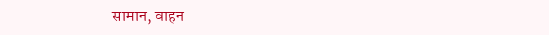सामान, वाहन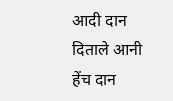आदी दान दिताले आनी हेंच दान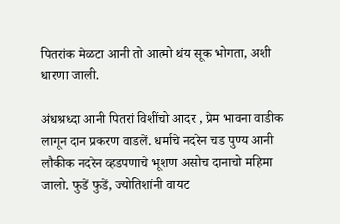पितरांक मेळटा आनी तो आत्मो थंय सूक भोगता, अशी धारणा जाली.

अंधश्रध्दा आनी पितरां विशींचो आदर , प्रेम भावना वाडीक लागून दान प्रकरण वाडलें. धर्माचे नदरेन चड पुण्य आनी लौकीक नदरेन व्हडपणाचे भूशण असोच दानाचो महिमा जालो. फुडें फुडें, ज्योतिशांनी वायट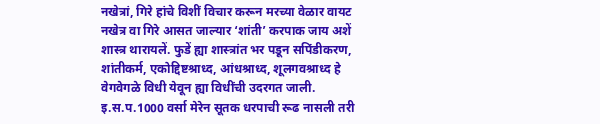नखेत्रां, गिरे हांचे विशीं विचार करून मरच्या वेळार वायट नखेत्र वा गिरे आसत जाल्यार ‘शांती’ करपाक जाय अशें शास्त्र थारायलें. फुडें ह्या शास्त्रांत भर पडून सपिंडीकरण, शांतीकर्म, एकोद्दिष्टश्राध्द, आंधश्राध्द, शूलगवश्राध्द हे वेगवेगळे विधी येवून ह्या विधींची उदरगत जाली. इ.स.प.1000 वर्सा मेरेन सूतक धरपाची रूढ नासली तरी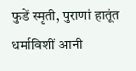फुडें स्मृती, पुराणां हातूंत धर्माविशीं आनी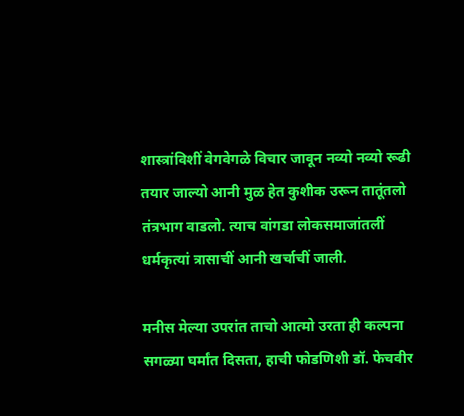शास्त्रांविशीं वेगवेगळे विचार जावून नव्यो नव्यो रूढी तयार जाल्यो आनी मुळ हेत कुशीक उरून तातूंतलो तंत्रभाग वाडलो. त्याच वांगडा लोकसमाजांतलीं धर्मकृत्यां त्रासाचीं आनी खर्चाचीं जाली.

मनीस मेल्या उपरांत ताचो आत्मो उरता ही कल्पना सगळ्या घर्मांत दिसता, हाची फोडणिशी डॉ. फेचवीर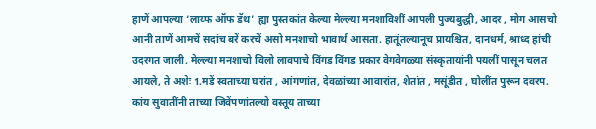हाणें आपल्या ‘लाय्फ ऑफ डॅथ’ ह्या पुस्तकांत केल्या मेल्ल्या मनशाविशीं आपली पुज्यबुद्धी, आदर , मोग आसचो आनी ताणें आमचें सदांच बरें करचें असो मनशाचो भावार्थ आसता. हातूंतल्यानूच प्रायश्चित, दानधर्म, श्राध्द हांची उदरगत जाली. मेल्ल्या मनशाचो विलो लावपाचे विंगड विंगड प्रकार वेगवेगळ्या संस्कृतायांनी पयलीं पासून चलत आयले, ते अशेः 1.मडें स्वताच्या घरांत , आंगणांत, देवळांच्या आवारांत, शेतांत , मसूंडीत , घोलींत पुरून दवरप. कांय सुवातींनी ताच्या जिवेंपणांतल्यो वस्तूय ताच्या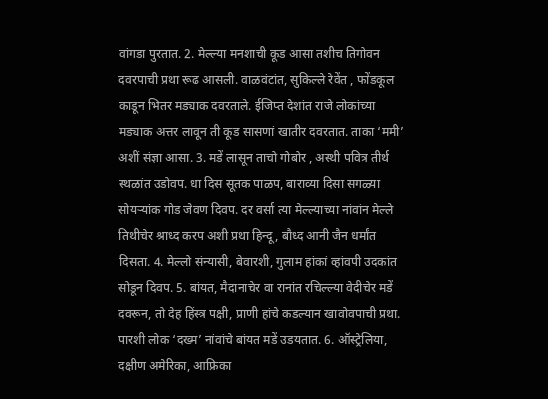वांगडा पुरतात. 2. मेल्ल्या मनशाची कूड आसा तशीच तिगोवन दवरपाची प्रथा रूढ आसली. वाळवंटांत, सुकिल्ले रेवेंत , फोंडकूल काडून भितर मड्याक दवरताले. ईजिप्त देशांत राजे लोकांच्या मड्याक अत्तर लावून ती कूड सासणां खातीर दवरतात. ताका ‘ममी’ अशीं संज्ञा आसा. 3. मडें लासून ताचो गोबोर , अस्थी पवित्र तीर्थ स्थळांत उडोवप. धा दिस सूतक पाळप, बाराव्या दिसा सगळ्या सोयऱ्यांक गोड जेवण दिवप. दर वर्सा त्या मेल्ल्याच्या नांवांन मेल्ले तिथीचेर श्राध्द करप अशी प्रथा हिन्दू, बौध्द आनी जैन धर्मांत दिसता. 4. मेल्लो संन्यासी, बेवारशी, गुलाम हांकां व्हांवपी उदकांत सोडून दिवप. 5. बांयत, मैदानाचेर वा रानांत रचिल्ल्या वेदीचेर मडें दवरून, तो देह हिंस्त्र पक्षी, प्राणी हांचे कडल्यान खावोवपाची प्रथा. पारशी लोक ‘दख्म’ नांवांचे बांयत मडें उडयतात. 6. ऑस्ट्रेलिया, दक्षीण अमेरिका, आफ्रिका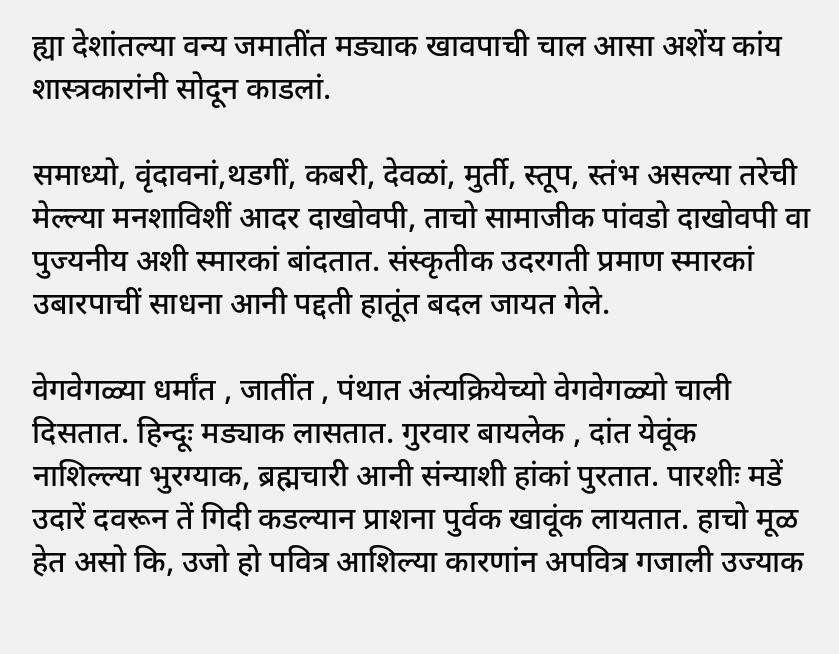ह्या देशांतल्या वन्य जमातींत मड्याक खावपाची चाल आसा अशेंय कांय शास्त्रकारांनी सोदून काडलां.

समाध्यो, वृंदावनां,थडगीं, कबरी, देवळां, मुर्ती, स्तूप, स्तंभ असल्या तरेची मेल्ल्या मनशाविशीं आदर दाखोवपी, ताचो सामाजीक पांवडो दाखोवपी वा पुज्यनीय अशी स्मारकां बांदतात. संस्कृतीक उदरगती प्रमाण स्मारकां उबारपाचीं साधना आनी पद्दती हातूंत बदल जायत गेले.

वेगवेगळ्या धर्मांत , जातींत , पंथात अंत्यक्रियेच्यो वेगवेगळ्यो चाली दिसतात. हिन्दूः मड्याक लासतात. गुरवार बायलेक , दांत येवूंक नाशिल्ल्या भुरग्याक, ब्रह्मचारी आनी संन्याशी हांकां पुरतात. पारशीः मडें उदारें दवरून तें गिदी कडल्यान प्राशना पुर्वक खावूंक लायतात. हाचो मूळ हेत असो कि, उजो हो पवित्र आशिल्या कारणांन अपवित्र गजाली उज्याक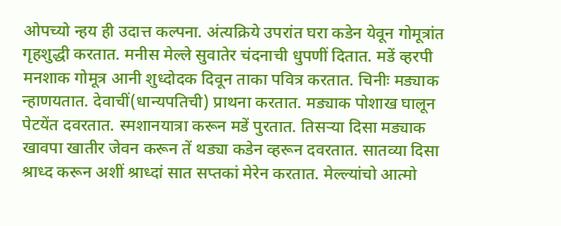ओपच्यो न्हय ही उदात्त कल्पना. अंत्यक्रिये उपरांत घरा कडेन येवून गोमूत्रांत गृहशुद्धी करतात. मनीस मेल्ले सुवातेर चंदनाची धुपणीं दितात. मडें व्हरपी मनशाक गोमूत्र आनी शुध्दोदक दिवून ताका पवित्र करतात. चिनीः मड्याक न्हाणयतात. देवाचीं(धान्यपतिची) प्राथना करतात. मड्याक पोशाख घालून पेटयेंत दवरतात. स्मशानयात्रा करून मडें पुरतात. तिसऱ्या दिसा मड्याक खावपा खातीर जेवन करून तें थड्या कडेन व्हरून दवरतात. सातव्या दिसा श्राध्द करून अशीं श्राध्दां सात सप्तकां मेरेन करतात. मेल्ल्यांचो आत्मो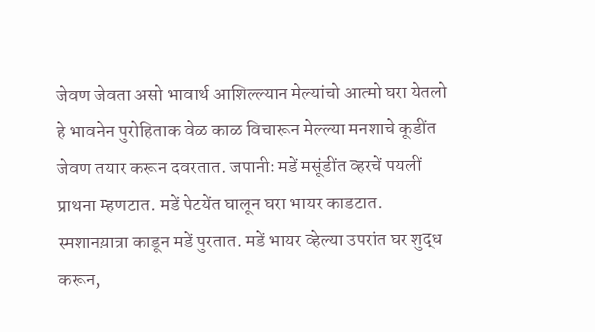जेवण जेवता असो भावार्थ आशिल्ल्यान मेल्यांचो आत्मो घरा येतलो हे भावनेन पुरोहिताक वेळ काळ विचारून मेल्ल्या मनशाचे कूडींत जेवण तयार करून दवरतात. जपानीः मडें मसूंडींत व्हरचें पयलीं प्राथना म्हणटात. मडें पेटयेंत घालून घरा भायर काडटात. स्मशानय़ात्रा काडून मडें पुरतात. मडें भायर व्हेल्या उपरांत घर शुद्ध करून,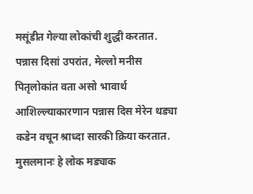मसूंडीत गेल्या लोकांची शुद्धी करतात. पन्नास दिसां उपरांत, मेल्लो मनीस पितृलोकांत वता असो भावार्थ आशिल्ल्याकारणान पन्नास दिस मेरेन थड्या कडेन वचून श्राध्दा सारकी क्रिया करतात. मुसलमानः हे लोक मड्याक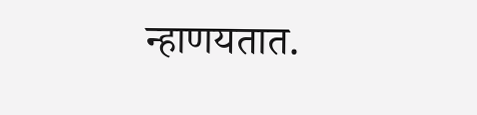न्हाणयतात.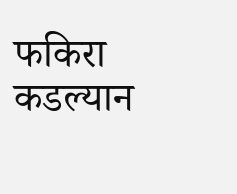फकिरा कडल्यान